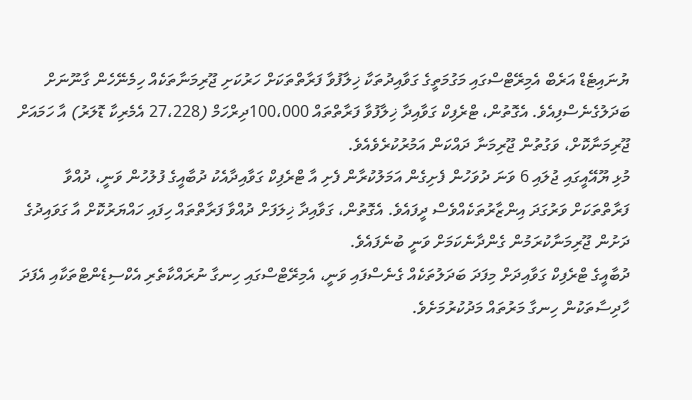ޔުނައިޓެޑް އަރެބް އެމިރޭޓްސްގައި މަގުމަތީގެ ގަވާއިދުތަކާ ޚިލާފުވާ ފަރާތްތަކަށް ހަރުކަށި ޖޫރިމަނާތަކެއް ހިމެނޭހެން ގާނޫނަށް ބަދަލުގެނެސްފިއެވެ. އެގޮތުން، ޓްރެފިކް ގަވާއިދާ ޚިލާފުވާ ފަރާތްތައް 100،000ދިރްހަމް (27،228 އެމެރިކާ ޑޮލަރު) އާ ހަމައަށް ޖޫރިމަނާކޮށް، ވަގުތުން ޖޫރިމަނާ ދައްކަން އަމުރުކުރެވެއެވެ.
މުޅި ޔޫއޭއީގައި ޖުލައި 6 ވަނަ ދުވަހުން ފެށިގެން އަމަލުކުރާން ފެށި އާ ޓްރެފިކް ގަވާއިދާއެކު ދުބާއީގެ ފުލުހުން ވަނީ، ދުއްވާ ފަރާތްތަކަށް ވަރުގަދަ އިންޒާރުތަކެއްވެސް ދީފައެވެ. އެގޮތުން، ގަވާއިދާ ޚިލަފަށް ދުއްވާ ފަރާތްތައް ހިފައި ހައްޔަރުކޮށް އާ ގަވައިދުގެ ދަށުން ޖޫރިމަނާކުރަމުން ގެންދާނެކަމަށް ވަނީ ބުނެފައެވެ.
ދުބާއީގެ ޓްރެފިކް ގަވާއިދަށް މިފަދަ ބަދަލުތަކެއް ގެނެސްފައި ވަނީ، އެމިރޭޓްސްގައި ހިނގާ ނުރައްކާތެރި އެކްސިޑެންޓްތަކާއި އެފަދަ ހާދިސާތަކުން ހިނގާ މަރުތައް މަދުކުރުމަށެވެ.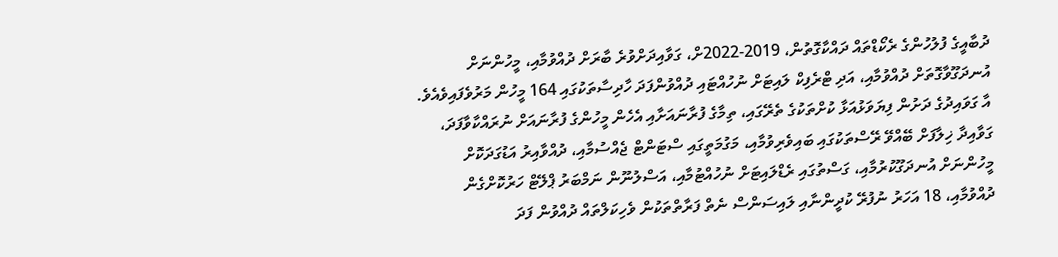ދުބާއީގެ ފުލުހުންގެ ރެކޯޑްތައް ދައްކާގޮތުން، 2019-2022ށް، ގަވާއިދަށްވުރެ ބާރަށް ދުއްވުމާއި، މީހުންނަށް އުނދަގޫވާގޮތަށް ދުއްވުމާއި، އަދި ޓްރެފިކް ލައިޓަށް ނުހުއްޓައި ދުއްވުންފަދަ ހާދިސާތަކުގައި 164 މީހުން މަރުވެފައިވެއެވެ.
އާ ގަވައިދުގެ ދަށުން ފިޔަވަޅުއަޅާ ކުށްތަކުގެ ތެރޭގައި، ތިމާގެ ފުރާނައަށާއި އެހެން މީހުންގެ ފުރާނައަށް ނުރައްކާވާފަދަ، ގަވާއިދާ ޚިލާފަށް ބޭއްވޭ ރޭސްތަކުގައި ބައިވެރިވުމާއި، މަގުމަތީގައި ސްޓަންޓް ޖެއްސުމާއި، ދުއްވާއިރު އަޑުގަދަކޮށް މީހުންނަށް އުނދަގޫކުރުމާއި، ގަސްތުގައި ރެޑްލައިޓަށް ނުހުއްޓުމާއި، އަސްލުނޫން ނަމްބަރު ޕްލޭޓް ހަރުކޮށްގެން ދުއްވުމާއި، 18 އަހަރު ނުފުރޭ ކުދީންނާއި ލައިސަންސް ނެތް ފަރާތްތަކުން ވެހިކަލްތައް ދުއްވުން ފަދަ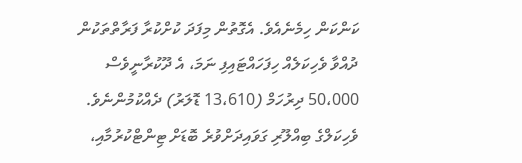ކަންކަން ހިމެނެއެވެ. އެގޮތުން މިފަދަ ކުށްކުރާ ފަރާތްތަކުން ދުއްވާ ވެހިކަލެއް ހިފަހައްޓައިފި ނަމަ، އެ ދޫކުރާނީވެސް 50،000 ދިރުހަމް (13،610 ޑޮލަރު) ދެއްކުމުންނެވެ.
ވެހިކަލްގެ ބިއްލޫރި ގަވައިދަށްވުރެ ބޮޑަށް ޓިންޓްކުރުމާއި،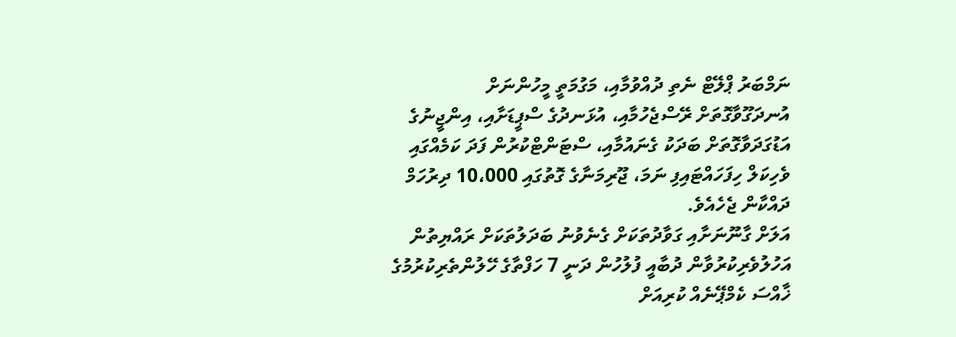ނަމްބަރު ޕްލޭޓް ނެތި ދުއްވުމާއި، މަގުމަތީ މީހުންނަށް އުނދަގޫވާގޮތަށް ރޭސްޖެހުމާއި، އުޅަނދުގެ ސްޕީޑަށާއި، އިންޖީނުގެ އަޑުގަދަވާގޮތަށް ބަދަކު ގެނައުމާއި، ސްޓަންޓްކުރުން ފަދަ ކަމެއްގައި ވެހިކަލް ހިފަހައްޓައިފި ނަމަ، ޖޫރިމަނާގެ ގޮތުގައި 10،000 ދިރުހަމް ދައްކާން ޖެހެއެވެ.
އަލަށް ގާނޫނަށާއި ގަވާދުތަކަށް ގެނެވުނު ބަދަލުތަކަށް ރައްޔިތުން އަހުލުވެރިކުރުވާން ދުބާއީ ފުލުހުން ދަނީ 7 ހަފްތާގެ ހޭލުންތެރިކުރުމުގެ ޚާއްސަ ކެމްޕޭނެއް ކުރިއަށް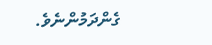ގެންދަމުންނެވެ.